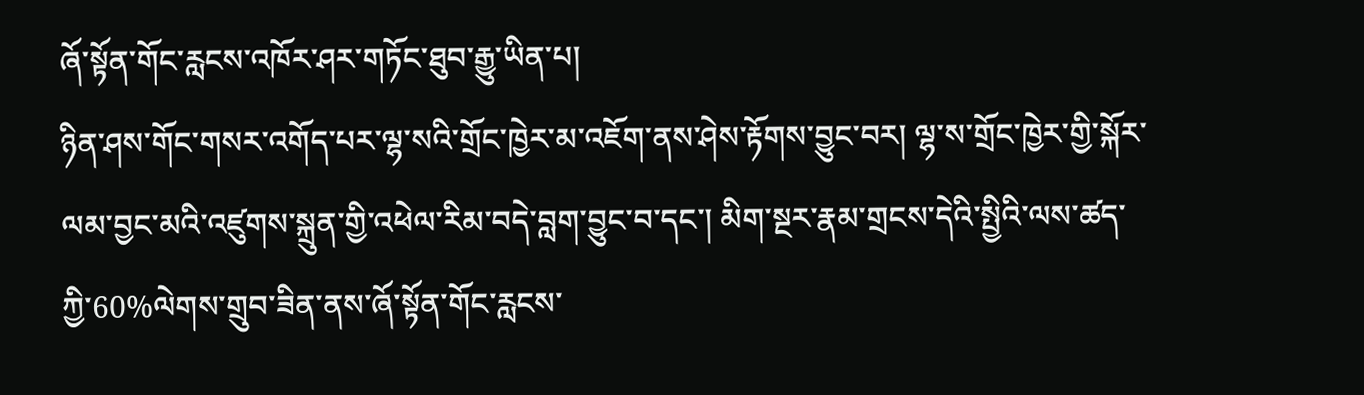ཞོ་སྟོན་གོང་རླངས་འཁོར་ཤར་གཏོང་ཐུབ་རྒྱུ་ཡིན་པ།
ཉིན་ཤས་གོང་གསར་འགོད་པར་ལྷ་སའི་གྲོང་ཁྱེར་མ་འཇོག་ནས་ཤེས་རྟོགས་བྱུང་བར། ལྷ་ས་གྲོང་ཁྱེར་གྱི་སྐོར་ལམ་བྱང་མའི་འཛུགས་སྐྲུན་གྱི་འཕེལ་རིམ་བདེ་བླག་བྱུང་བ་དང་། མིག་སྔར་རྣམ་གྲངས་དེའི་སྤྱིའི་ལས་ཚད་ཀྱི་60%ལེགས་གྲུབ་ཟིན་ནས་ཞོ་སྟོན་གོང་རླངས་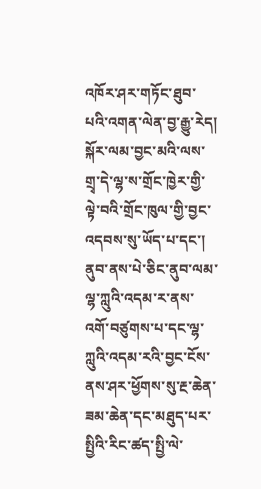འཁོར་ཤར་གཏོང་ཐུབ་པའི་འགན་ལེན་བྱ་རྒྱུ་རེད། སྐོར་ལམ་བྱང་མའི་ལས་གྲྭ་དེ་ལྷ་ས་གྲོང་ཁྱེར་གྱི་ལྟེ་བའི་གྲོང་ཁུལ་གྱི་བྱང་འདབས་སུ་ཡོད་པ་དང་། ནུབ་ནས་པེ་ཅིང་ནུབ་ལམ་ལྷ་ཀླུའི་འདམ་ར་ནས་འགོ་བཙུགས་པ་དང་ལྷ་ཀླུའི་འདམ་རའི་བྱང་ངོས་ནས་ཤར་ཕྱོགས་སུ་རྔ་ཆེན་ཟམ་ཆེན་དང་མཐུད་པར་སྤྱིའི་རིང་ཚད་སྤྱི་ལེ་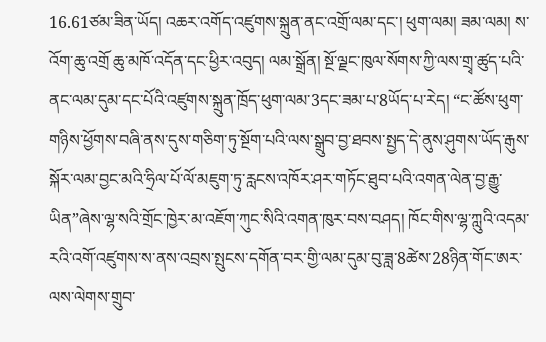16.61ཙམ་ཟིན་ཡོད། འཆར་འགོད་འཛུགས་སྐྲུན་ནང་འགྲོ་ལམ་དང་། ཕུག་ལམ། ཟམ་ལམ། ས་འོག་ཆུ་འགྲོ ཆུ་མཁོ་འདོན་དང་ཕྱིར་འབུད། ལམ་སྒྲོན། སྔོ་ལྗང་ཁུལ་སོགས་ཀྱི་ལས་གྲྭ་ཚུད་པའི་ནང་ལམ་དུམ་དང་པོའི་འཛུགས་སྐྲུན་ཁྲོད་ཕུག་ལམ་3དང་ཟམ་པ་8ཡོད་པ་རེད། “ང་ཚོས་ཕུག་གཉིས་ཕྱོགས་བཞི་ནས་དུས་གཅིག་ཏུ་སྔོག་པའི་ལས་སྒྲུབ་བྱ་ཐབས་སྤྱད་དེ་ནུས་ཤུགས་ཡོད་རྒུས་སྐོར་ལམ་བྱང་མའི་ཧྲིལ་པོ་ལོ་མཇུག་ཏུ་རླངས་འཁོར་ཤར་གཏོང་ཐུབ་པའི་འགན་ལེན་བྱ་རྒྱུ་ཡིན”ཞེས་ལྷ་སའི་གྲོང་ཁྱེར་མ་འཇོག་ཀུང་སིའི་འགན་ཁུར་བས་བཤད། ཁོང་གིས་ལྷ་ཀླུའི་འདམ་རའི་འགོ་འཛུགས་ས་ནས་འབྲས་སྤུངས་དགོན་བར་གྱི་ལམ་དུམ་བུ་ཟླ་8ཚེས་28ཉིན་གོང་ཨར་ལས་ལེགས་གྲུབ་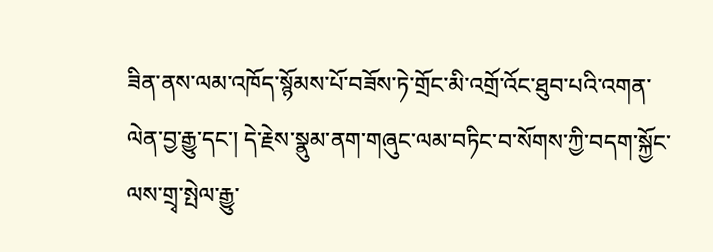ཟིན་ནས་ལམ་འཁོད་སྙོམས་པོ་བཟོས་ཏེ་གྲོང་མི་འགྲོ་འོང་ཐུབ་པའི་འགན་ལེན་བྱ་རྒྱུ་དང་། དེ་རྗེས་སྣུམ་ནག་གཞུང་ལམ་བཏིང་བ་སོགས་ཀྱི་བདག་སྐྱོང་ལས་གྲྭ་སྤེལ་རྒྱུ་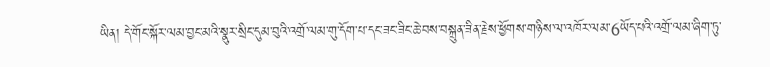ཡིན། དེ་གོང་སྐོར་ལམ་བྱང་མའི་སྣུར་སྲིང་དུམ་བུའི་འགྲོ་ལམ་གུ་དོག་པ་དང་ཟང་ཟིང་ཆེ་བས་བསྐྲུན་ཟིན་རྗེས་ཕྱོགས་གཉིས་ལ་འཁོར་ལམ་6ཡོད་པའི་འགྲོ་ལམ་ཞིག་ཏུ་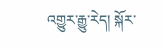འགྱུར་རྒྱུ་རེད། སྐོར་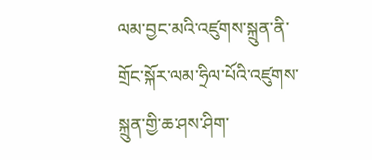ལམ་བྱང་མའི་འཛུགས་སྐྲུན་ནི་གྲོང་སྐོར་ལམ་ཧྲིལ་པོའི་འཛུགས་སྐྲུན་གྱི་ཆ་ཤས་ཤིག་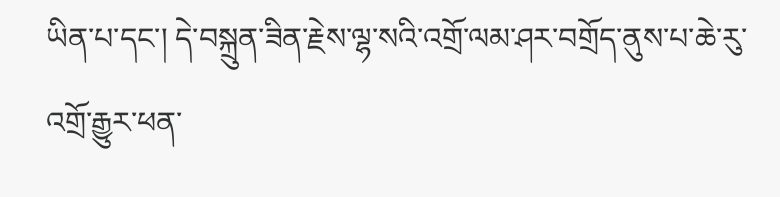ཡིན་པ་དང་། དེ་བསྐྲུན་ཟིན་རྗེས་ལྷ་སའི་འགྲོ་ལམ་ཤར་བགྲོད་ནུས་པ་ཆེ་རུ་འགྲོ་རྒྱུར་ཕན་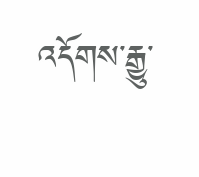འདོགས་རྒྱུ་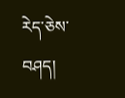རེད་ཅེས་བཤད།